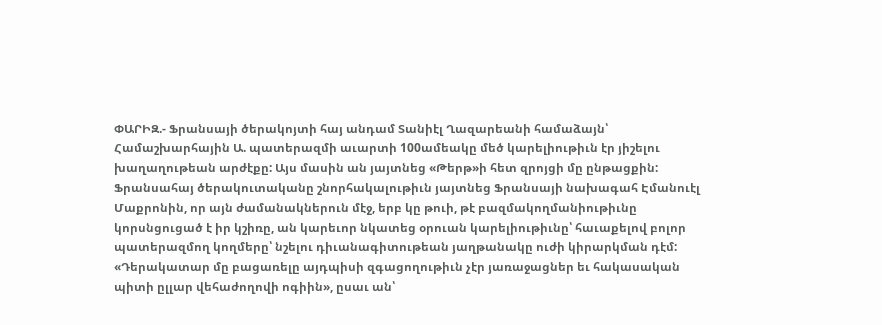ՓԱՐԻԶ.- Ֆրանսայի ծերակոյտի հայ անդամ Տանիէլ Ղազարեանի համաձայն՝ Համաշխարհային Ա. պատերազմի աւարտի 100ամեակը մեծ կարելիութիւն էր յիշելու խաղաղութեան արժէքը: Այս մասին ան յայտնեց «Թերթ»ի հետ զրոյցի մը ընթացքին:
Ֆրանսահայ ծերակուտականը շնորհակալութիւն յայտնեց Ֆրանսայի նախագահ Էմանուէլ Մաքրոնին, որ այն ժամանակներուն մէջ, երբ կը թուի, թէ բազմակողմանիութիւնը կորսնցուցած է իր կշիռը, ան կարեւոր նկատեց օրուան կարելիութիւնը՝ հաւաքելով բոլոր պատերազմող կողմերը՝ նշելու դիւանագիտութեան յաղթանակը ուժի կիրարկման դէմ:
«Դերակատար մը բացառելը այդպիսի զգացողութիւն չէր յառաջացներ եւ հակասական պիտի ըլլար վեհաժողովի ոգիին», ըսաւ ան՝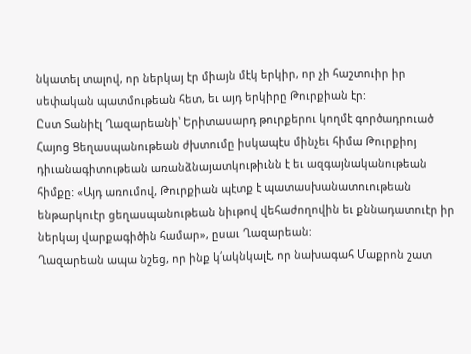նկատել տալով, որ ներկայ էր միայն մէկ երկիր, որ չի հաշտուիր իր սեփական պատմութեան հետ, եւ այդ երկիրը Թուրքիան էր:
Ըստ Տանիէլ Ղազարեանի՝ Երիտասարդ թուրքերու կողմէ գործադրուած Հայոց Ցեղասպանութեան ժխտումը իսկապէս մինչեւ հիմա Թուրքիոյ դիւանագիտութեան առանձնայատկութիւնն է եւ ազգայնականութեան հիմքը: «Այդ առումով, Թուրքիան պէտք է պատասխանատուութեան ենթարկուէր ցեղասպանութեան նիւթով վեհաժողովին եւ քննադատուէր իր ներկայ վարքագիծին համար», ըսաւ Ղազարեան:
Ղազարեան ապա նշեց, որ ինք կ՛ակնկալէ, որ նախագահ Մաքրոն շատ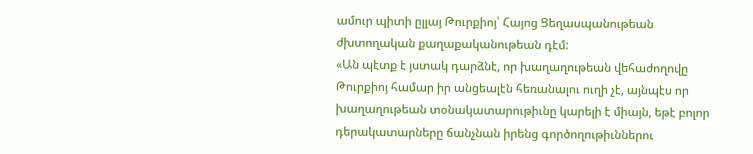ամուր պիտի ըլլայ Թուրքիոյ՝ Հայոց Ցեղասպանութեան ժխտողական քաղաքականութեան դէմ:
«Ան պէտք է յստակ դարձնէ, որ խաղաղութեան վեհաժողովը Թուրքիոյ համար իր անցեալէն հեռանալու ուղի չէ, այնպէս որ խաղաղութեան տօնակատարութիւնը կարելի է միայն, եթէ բոլոր դերակատարները ճանչնան իրենց գործողութիւններու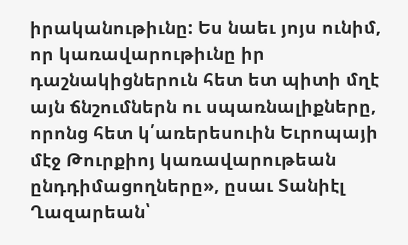իրականութիւնը: Ես նաեւ յոյս ունիմ, որ կառավարութիւնը իր դաշնակիցներուն հետ ետ պիտի մղէ այն ճնշումներն ու սպառնալիքները, որոնց հետ կ՛առերեսուին Եւրոպայի մէջ Թուրքիոյ կառավարութեան ընդդիմացողները», ըսաւ Տանիէլ Ղազարեան՝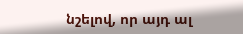նշելով, որ այդ ալ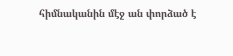հիմնականին մէջ ան փորձած է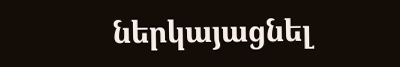ներկայացնել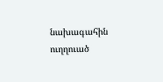նախագահին ուղղուած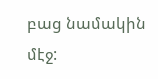բաց նամակին մէջ: